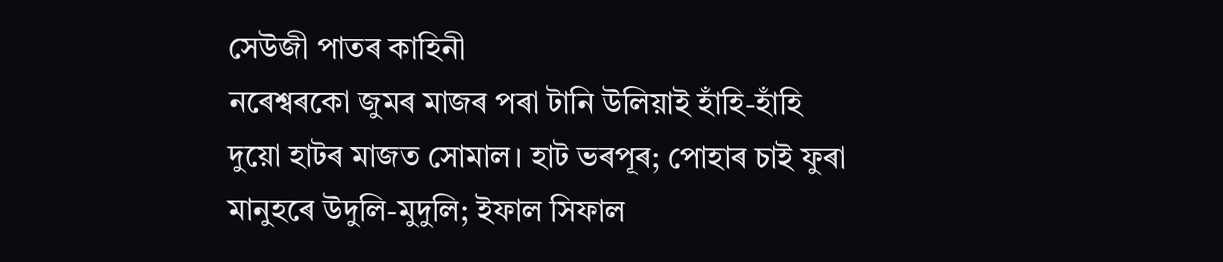সেউজী পাতৰ কাহিনী
নৰেশ্বৰকো জুমৰ মাজৰ পৰা টানি উলিয়াই হাঁহি-হাঁহি
দুয়ো হাটৰ মাজত সোমাল। হাট ভৰপূৰ; পোহাৰ চাই ফুৰা
মানুহৰে উদুলি-মুদুলি; ইফাল সিফাল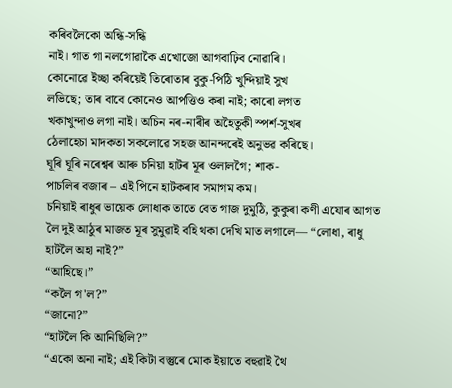কৰিবলৈকো অন্ধি-সন্ধি
নাই। গাত গা নলগোৱাকৈ এখোজো আগবাঢ়িব নোৱাৰি।
কোনোৱে ইচ্ছা কৰিয়েই তিৰোতাৰ বুকু-পিঠি খুন্দিয়াই সুখ
লভিছে; তাৰ বাবে কোনেও আপত্তিও কৰা নাই; কাৰো লগত
খকাখুন্দাও লগা নাই। অচিন নৰ-নাৰীৰ অহৈতুকী স্পৰ্শ-সুখৰ
ঠেলাহেচা মাদকতা সকলোৱে সহজ আনন্দৰেই অনুভৱ কৰিছে।
ঘূৰি ঘূৰি নৰেশ্বৰ আৰু চনিয়া হাটৰ মূৰ ওলালগৈ; শাক-
পাচলিৰ বজাৰ – এই পিনে হাটকৰাব সমাগম কম।
চনিয়াই ৰাধুৰ ভায়েক লোধাক তাতে বেত গাজ দুমুঠি, কুকুৰা কণী এযোৰ আগত লৈ দুই আঠুৰ মাজত মূৰ সুমুৱাই বহি থকা দেখি মাত লগালে— “লোধা, ৰাধু হাটলৈ অহা নাই?”
“আহিছে।”
“কলৈ গ'ল?”
“জানো?”
“হাটলৈ কি আনিছিলি?”
“একো অনা নাই; এই কিটা বস্তুৰে মোক ইয়াতে বহুৱাই থৈ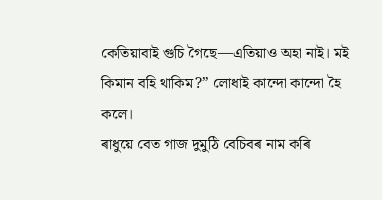কেতিয়াবাই গুচি গৈছে—এতিয়াও অহা নাই। মই কিমান বহি থাকিম?” লোধাই কান্দো কান্দো হৈ কলে।
ৰাধুয়ে বেত গাজ দুমুঠি বেচিবৰ নাম কৰি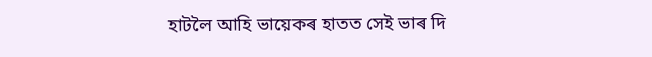হাটলৈ আহি ভায়েকৰ হাতত সেই ভাৰ দি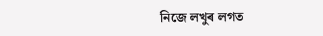নিজে লখুৰ লগত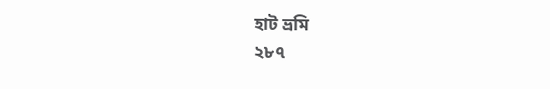হাট ভ্ৰমি
২৮৭